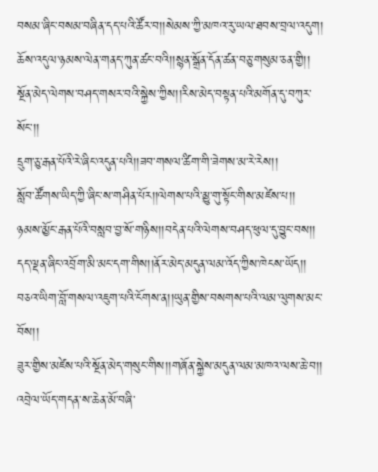བསམ་ཞིང་བསམ་བཞིན་དད་པའི་ཚོར་བ།།སེམས་ཀྱི་མཁའ་རུ་ཡལ་ཐབས་བྲལ་འདུག།
ཆོས་འདུལ་ཉམས་ལེན་གནད་ཀུན་ཚང་བའི།།སྙན་སྒྲོན་དོན་ཚན་བཅུ་གསུམ་ཅན་གྱི།།
སྔོན་མེད་ལེགས་བཤད་གསར་བའི་སྐྱེས་ཀྱིས།།རིས་མེད་བསྟན་པའི་མགོན་དུ་བཀུར་སོང་།།
དྲུག་ཅུ་རྒན་པོའི་རེ་ཞིང་འདུན་པའི།།ཟབ་གསལ་ཚིག་གི་ཟེགས་མ་རེ་རེས།།
སློབ་ཚོགས་ཡིད་ཀྱི་ཞིང་ས་གཤིན་པོར།།ལེགས་པའི་མྱུ་གུ་སྟོང་གིས་མཛེས་པ།།
ཉམས་མྱོང་རྒན་པོའི་བསླབ་བྱ་སོ་གཉིས།།བདེན་པའི་ལེགས་བཤད་ཕུལ་དུ་བྱུང་བས།།
དད་ལྡན་ཞིང་འབྲོག་མི་མང་དག་གིས།།ནོར་མེད་མདུན་ལམ་འོད་ཀྱིས་ཁེངས་ཡོད།།
བཅའ་ཡིག་བློ་གསལ་འཇུག་པའི་ངོགས་ན།།ཡུན་གྱིས་བསགས་པའི་ལམ་ལུགས་མང་བོས།།
ཟུར་གྱིས་མཛེས་པའི་སྔོན་མེད་གསུང་གིས།།གཞོན་སྐྱེས་མདུན་ལམ་མཁའ་ལས་ཆེ་བ།།
འབྲེལ་ཡོད་གདན་ས་ཆེན་མོ་བཞི་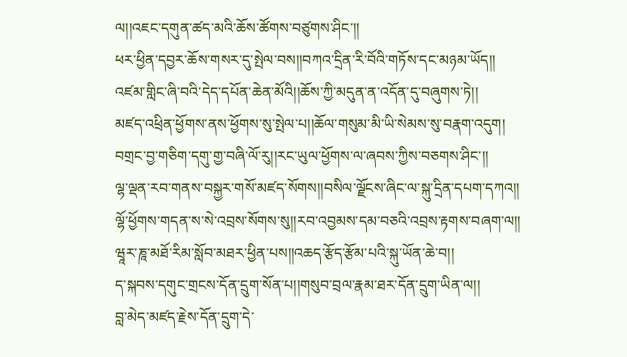ལ།།འཇང་དགུན་ཚད་མའི་ཆོས་ཚོགས་བཙུགས་ཤིང་།།
ཕར་ཕྱིན་དབྱར་ཆོས་གསར་དུ་སྤེལ་བས།།བཀའ་དྲིན་རི་བོའི་གཏོས་དང་མཉམ་ཡོད།།
འཛམ་གླིང་ཞི་བའི་དེད་དཔོན་ཆེན་མོའི།།ཆོས་ཀྱི་མདུན་ན་འདོན་དུ་བཞུགས་ཏེ།།
མཛད་འཕྲིན་ཕྱོགས་ནས་ཕྱོགས་སུ་སྤེལ་པ།།ཆོལ་གསུམ་མི་ཡི་སེམས་སུ་བརྣག་འདུག།
བགྲང་བྱ་གཅིག་དགུ་གྱ་བཞི་ལོ་རུ།།རང་ཡུལ་ཕྱོགས་ལ་ཞབས་ཀྱིས་བཅགས་ཤིང་།།
ལྷ་ལྡན་རབ་གནས་བསྐྱར་གསོ་མཛད་སོགས།།བསིལ་ལྗོངས་ཞིང་ལ་སྐུ་དྲིན་དཔག་དཀའ།།
ལྷོ་ཕྱོགས་གདན་ས་སེ་འབྲས་སོགས་སུ།།རབ་འབྱམས་དམ་བཅའི་འབྲས་རྟགས་བཞག་ལ།།
ཝཱར་ཎཱ་མཐོ་རིམ་སློབ་མཐར་ཕྱིན་པས།།འཆད་རྩོད་རྩོམ་པའི་སྐུ་ཡོན་ཆེ་བ།།
ད་སྐབས་དགུང་གྲངས་དོན་དྲུག་སོན་པ།།གསུབ་བྲལ་རྣམ་ཐར་དོན་དྲུག་ཡིན་ལ།།
བླ་མེད་མཛད་རྗེས་དོན་དྲུག་དེ་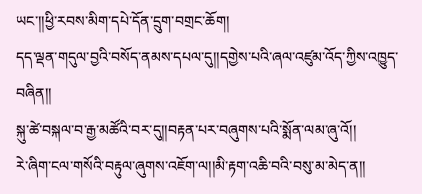ཡང་།།ཕྱི་རབས་མིག་དཔེ་དོན་དྲུག་བགྲང་ཆོག།
དད་ལྡན་གདུལ་བྱའི་བསོད་ནམས་དཔལ་དུ།།དགྱེས་པའི་ཞལ་འཛུམ་འོད་ཀྱིས་འཁྱུད་བཞིན།།
སྐུ་ཚེ་བསྐལ་བ་རྒྱ་མཚོའི་བར་དུ།།བརྟན་པར་བཞུགས་པའི་སྨོན་ལམ་ཞུ་འོ།།
རེ་ཞིག་ངལ་གསོའི་བརྟུལ་ཞུགས་འཇོག་ལ།།མི་རྟག་འཆི་བའི་བསུ་མ་མེད་ན།།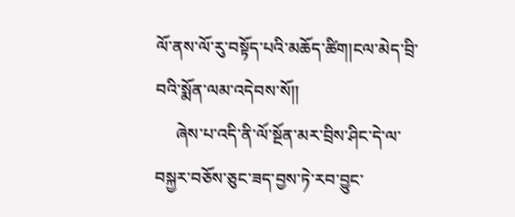ལོ་ནས་ལོ་རུ་བསྟོད་པའི་མཆོད་ཚིག།ངལ་མེད་བྲི་བའི་སྨོན་ལམ་འདེབས་སོ།།
     ཞེས་པ་འདི་ནི་ལོ་སྔོན་མར་བྲིས་ཤིང་དེ་ལ་བསྐྱར་བཅོས་ཅུང་ཟད་བྱས་ཏེ་རབ་བྱུང་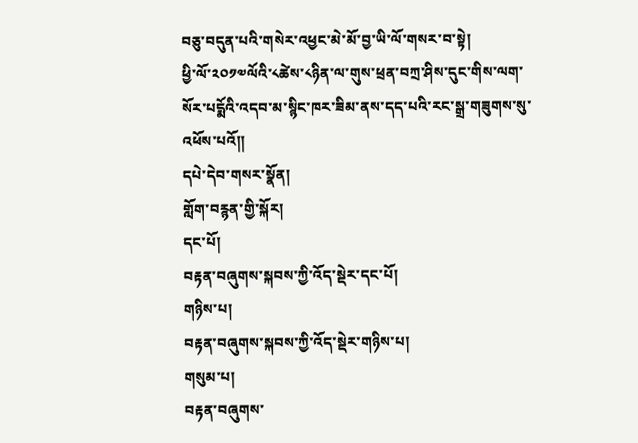བཅུ་བདུན་པའི་གསེར་འཕྱང་མེ་མོ་བྱ་ཡི་ལོ་གསར་བ་སྟེ།
ཕྱི་ལོ་༢༠༡༧ལོའི་༨ཚེས་༨ཉིན་ལ་གུས་ཕྲན་བཀྲ་ཤིས་དུང་གིས་ལག་སོར་པདྨོའི་འདབ་མ་སྙིང་ཁར་ཟིམ་ནས་དད་པའི་རང་སྒྲ་གཟུགས་སུ་འཕོས་པའོ།།
དཔེ་དེབ་གསར་སྣོན།
གློག་བརྙན་གྱི་སྐོར།
དང་པོ།
བརྟན་བཞུགས་སྐབས་ཀྱི་འོད་སྡེར་དང་པོ།
གཉིས་པ།
བརྟན་བཞུགས་སྐབས་ཀྱི་འོད་སྡེར་གཉིས་པ།
གསུམ་པ།
བརྟན་བཞུགས་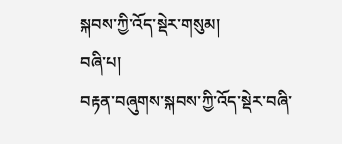སྐབས་ཀྱི་འོད་སྡེར་གསུམ།
བཞི་པ།
བརྟན་བཞུགས་སྐབས་ཀྱི་འོད་སྡེར་བཞི་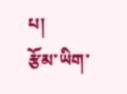པ།
རྩོམ་ཡིག་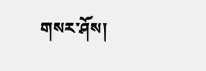གསར་ཤོས།